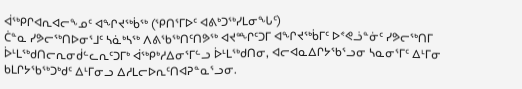ᐋᖅᑭᒋᐊᕆᐊᓕᖕᓄᑦ ᐊᖏᔪᖅᑳᖅ (ᕿᑎᕐᒥᐅᑦ ᐊᕕᒃᑐᖅᓯᒪᓂᖓᑦ)
ᑖᓐᓇ ᓯᕗᓕᖅᑎᐅᓂᕐᒧᑦ ᓴᓈᒃᓴᖅ ᐱᕕᖃᖅᑎᑦᑎᕗᖅ ᐊᔪᙱᑦᑐᒥ ᐊᖏᔪᖅᑳᒥᑦ ᐅᕝᕙᓘᓐᓃᑦ ᓯᕗᓕᖅᑎᒥ ᐆᒻᒪᖅᑯᑎᓕᕆᓂᑰᓪᓚᕆᑦᑐᒥᒃ ᐋᖅᑭᒃᓱᐃᓂᕐᒥᓪᓗ ᐆᒻᒪᖅᑯᑎᓂ, ᐊᓕᐊᓇᐃᒋᔭᖃᕐᓗᓂ ᓴᓇᓂᕐᒥᑦ ᐃᒻᒥᓂ ᑲᒪᒋᔭᖃᖅᑐᒃᑯᑦ ᐃᒻᒥᓂᓗ ᐃᓱᒪᓕᐅᕆᑦᑎᐊᕈᓐᓇᕐᓗᓂ.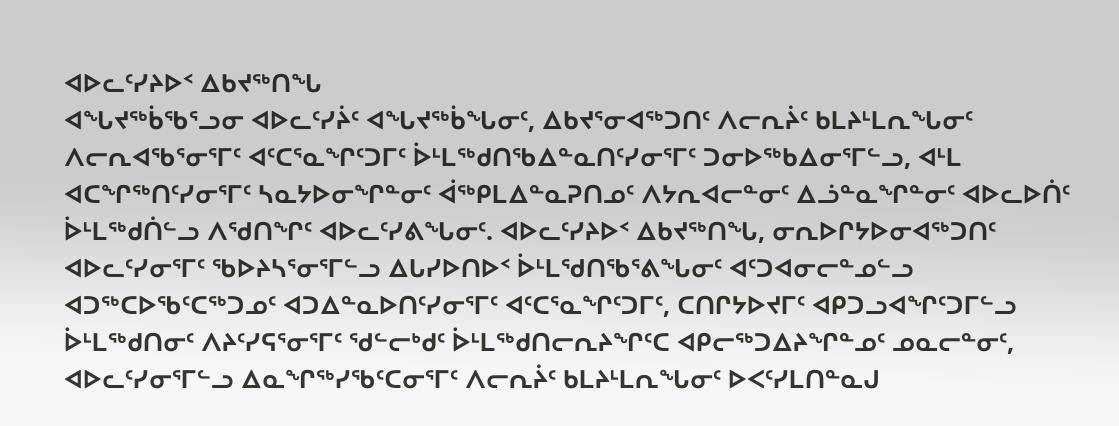ᐊᐅᓚᑦᓯᔨᐅᑉ ᐃᑲᔪᖅᑎᖓ
ᐊᖓᔪᖅᑳᖃᕐᓗᓂ ᐊᐅᓚᑦᓯᔩᑦ ᐊᖓᔪᖅᑳᖓᓂᑦ, ᐃᑲᔪᕐᓂᐊᖅᑐᑎᑦ ᐱᓕᕆᔩᑦ ᑲᒪᔨᒻᒪᕆᖓᓂᑦ ᐱᓕᕆᐊᖃᕐᓂᕐᒥᑦ ᐊᑦᑕᕐᓇᖏᑦᑐᒥᑦ ᐆᒻᒪᖅᑯᑎᖃᐃᓐᓇᑎᑦᓯᓂᕐᒥᑦ ᑐᓂᐅᖅᑲᐃᓂᕐᒥᓪᓗ, ᐊᒻᒪ ᐊᑕᖏᖅᑎᑦᓯᓂᕐᒥᑦ ᓴᓇᔭᐅᓂᖏᓐᓂᑦ ᐋᖅᑭᒪᐃᓐᓇᕈᑎᓄᑦ ᐱᔭᕆᐊᓕᓐᓂᑦ ᐃᓘᓐᓇᖏᓐᓂᑦ ᐊᐅᓚᐅᑏᑦ ᐆᒻᒪᖅᑯᑏᓪᓗ ᐱᖁᑎᖏᑦ ᐊᐅᓚᑦᓯᕕᖓᓂᑦ. ᐊᐅᓚᑦᓯᔨᐅᑉ ᐃᑲᔪᖅᑎᖓ, ᓂᕆᐅᒋᔭᐅᓂᐊᖅᑐᑎᑦ ᐊᐅᓚᑦᓯᓂᕐᒥᑦ ᖃᐅᔨᓴᕐᓂᕐᒥᓪᓗ ᐃᒐᓯᐅᑎᐅᑉ ᐆᒻᒪᖁᑎᖃᕐᕕᖓᓂᑦ ᐊᑦᑐᐊᓂᓕᓐᓄᓪᓗ ᐊᑐᖅᑕᐅᖃᑦᑕᖅᑐᓄᑦ ᐊᑐᐃᓐᓇᐅᑎᑦᓯᓂᕐᒥᑦ ᐊᑦᑕᕐᓇᖏᑦᑐᒥᑦ, ᑕᑎᒋᔭᐅᔪᒥᑦ ᐊᑭᑐᓗᐊᖏᑦᑐᒥᓪᓗ ᐆᒻᒪᖅᑯᑎᓂᑦ ᐱᔨᑦᓯᕋᕐᓂᕐᒥᑦ ᖁᓪᓕᒃᑯᑦ ᐆᒻᒪᖅᑯᑎᓕᕆᔨᖏᑦᑕ ᐊᑭᓕᖅᑐᐃᔨᖏᓐᓄᑦ ᓄᓇᓕᓐᓂᑦ, ᐊᐅᓚᑦᓯᓂᕐᒥᓪᓗ ᐃᓇᖏᖅᓯᖃᑦᑕᓂᕐᒥᑦ ᐱᓕᕆᔩᑦ ᑲᒪᔨᒻᒪᕆᖓᓂᑦ ᐅᐸᑦᓯᒪᑎᓐᓇᒍ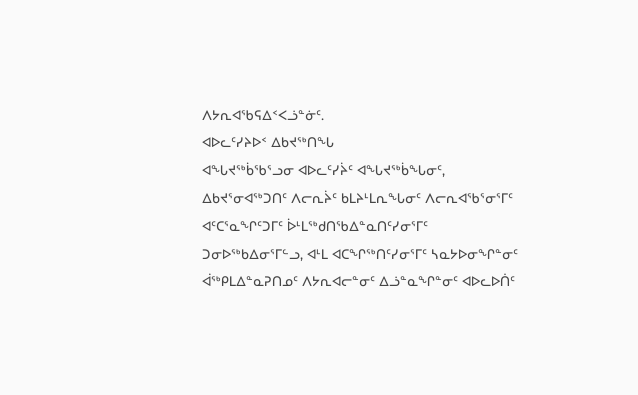ᐱᔭᕆᐊᖃᕋᐃᑉᐸᓘᓐᓃᑦ.
ᐊᐅᓚᑦᓯᔨᐅᑉ ᐃᑲᔪᖅᑎᖓ
ᐊᖓᔪᖅᑳᖃᕐᓗᓂ ᐊᐅᓚᑦᓯᔩᑦ ᐊᖓᔪᖅᑳᖓᓂᑦ, ᐃᑲᔪᕐᓂᐊᖅᑐᑎᑦ ᐱᓕᕆᔩᑦ ᑲᒪᔨᒻᒪᕆᖓᓂᑦ ᐱᓕᕆᐊᖃᕐᓂᕐᒥᑦ ᐊᑦᑕᕐᓇᖏᑦᑐᒥᑦ ᐆᒻᒪᖅᑯᑎᖃᐃᓐᓇᑎᑦᓯᓂᕐᒥᑦ ᑐᓂᐅᖅᑲᐃᓂᕐᒥᓪᓗ, ᐊᒻᒪ ᐊᑕᖏᖅᑎᑦᓯᓂᕐᒥᑦ ᓴᓇᔭᐅᓂᖏᓐᓂᑦ ᐋᖅᑭᒪᐃᓐᓇᕈᑎᓄᑦ ᐱᔭᕆᐊᓕᓐᓂᑦ ᐃᓘᓐᓇᖏᓐᓂᑦ ᐊᐅᓚᐅᑏᑦ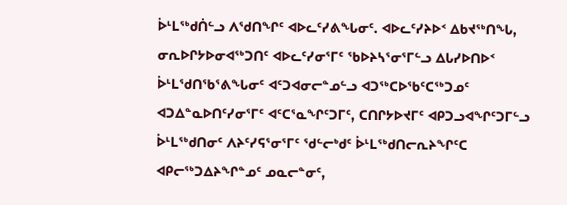ᐆᒻᒪᖅᑯᑏᓪᓗ ᐱᖁᑎᖏᑦ ᐊᐅᓚᑦᓯᕕᖓᓂᑦ. ᐊᐅᓚᑦᓯᔨᐅᑉ ᐃᑲᔪᖅᑎᖓ, ᓂᕆᐅᒋᔭᐅᓂᐊᖅᑐᑎᑦ ᐊᐅᓚᑦᓯᓂᕐᒥᑦ ᖃᐅᔨᓴᕐᓂᕐᒥᓪᓗ ᐃᒐᓯᐅᑎᐅᑉ ᐆᒻᒪᖁᑎᖃᕐᕕᖓᓂᑦ ᐊᑦᑐᐊᓂᓕᓐᓄᓪᓗ ᐊᑐᖅᑕᐅᖃᑦᑕᖅᑐᓄᑦ ᐊᑐᐃᓐᓇᐅᑎᑦᓯᓂᕐᒥᑦ ᐊᑦᑕᕐᓇᖏᑦᑐᒥᑦ, ᑕᑎᒋᔭᐅᔪᒥᑦ ᐊᑭᑐᓗᐊᖏᑦᑐᒥᓪᓗ ᐆᒻᒪᖅᑯᑎᓂᑦ ᐱᔨᑦᓯᕋᕐᓂᕐᒥᑦ ᖁᓪᓕᒃᑯᑦ ᐆᒻᒪᖅᑯᑎᓕᕆᔨᖏᑦᑕ ᐊᑭᓕᖅᑐᐃᔨᖏᓐᓄᑦ ᓄᓇᓕᓐᓂᑦ,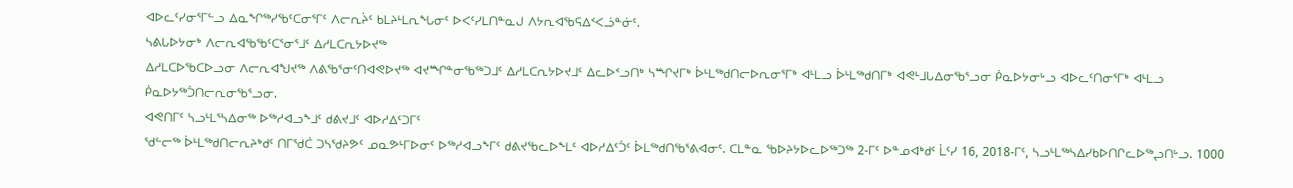ᐊᐅᓚᑦᓯᓂᕐᒥᓪᓗ ᐃᓇᖏᖅᓯᖃᑦᑕᓂᕐᒥᑦ ᐱᓕᕆᔩᑦ ᑲᒪᔨᒻᒪᕆᖓᓂᑦ ᐅᐸᑦᓯᒪᑎᓐᓇᒍ ᐱᔭᕆᐊᖃᕋᐃᑉᐸᓘᓐᓃᑦ.
ᓴᕕᒐᐅᔭᓂᒃ ᐱᓕᕆᐊᖃᖃᑦᑕᕐᓂᕐᒧᑦ ᐃᓱᒪᑕᕆᔭᐅᔪᖅ
ᐃᓱᒪᑕᐅᖃᑕᐅᓗᓂ ᐱᓕᕆᐊᖑᔪᖅ ᐱᕕᖃᕐᓂᑦᑎᐊᕙᐅᔪᖅ ᐊᔪᙱᓐᓂᖃᖅᑐᒧᑦ ᐃᓱᒪᑕᕆᔭᐅᔪᒧᑦ ᐃᓚᐅᑉᓗᑎᒃ ᓴᙱᔪᒥᒃ ᐆᒻᒪᖅᑯᑎᓕᐅᕆᓂᕐᒥᒃ ᐊᒻᒪᓗ ᐆᒻᒪᖅᑯᑎᒥᒃ ᐊᕙᒻᒧᒐᐃᓂᖃᕐᓗᓂ ᑮᓇᐅᔭᓂᒡᓗ ᐊᐅᓚᑦᑎᓂᕐᒥᒃ ᐊᒻᒪᓗ ᑮᓇᐅᔭᖅᑑᑎᓕᕆᓂᖃᕐᓗᓂ.
ᐊᕙᑎᒥᑦ ᓴᓗᒻᒪᕐᓴᐃᓂᖅ ᐅᖅᓱᐊᓗᖕᒧᑦ ᑯᕕᔪᒧᑦ ᐊᐅᓱᐃᑦᑐᒥᑦ
ᖁᓪᓕᖅ ᐆᒻᒪᖅᑯᑎᓕᕆᔨᒃᑯᑦ ᑎᒥᖁᑖ ᑐᓴᖁᔨᕗᑦ ᓄᓇᕗᒻᒥᐅᓂᑦ ᐅᖅᓱᐊᓗᖕᒥᑦ ᑯᕕᔪᖃᓚᐅᖕᒪᑦ ᐊᐅᓱᐃᑦᑑᑦ ᐆᒪᖅᑯᑎᖃᕐᕕᐊᓂᑦ. ᑕᒪᓐᓇ ᖃᐅᔨᔭᐅᓚᐅᖅᑐᖅ 2-ᒥᑦ ᐅᓐᓄᐊᒃᑯᑦ ᒫᑦᓯ 16, 2018-ᒥᑦ, ᓴᓗᒻᒪᖅᓴᐃᓯᑲᐅᑎᒋᓚᐅᖅᖢᑎᒡᓗ. 1000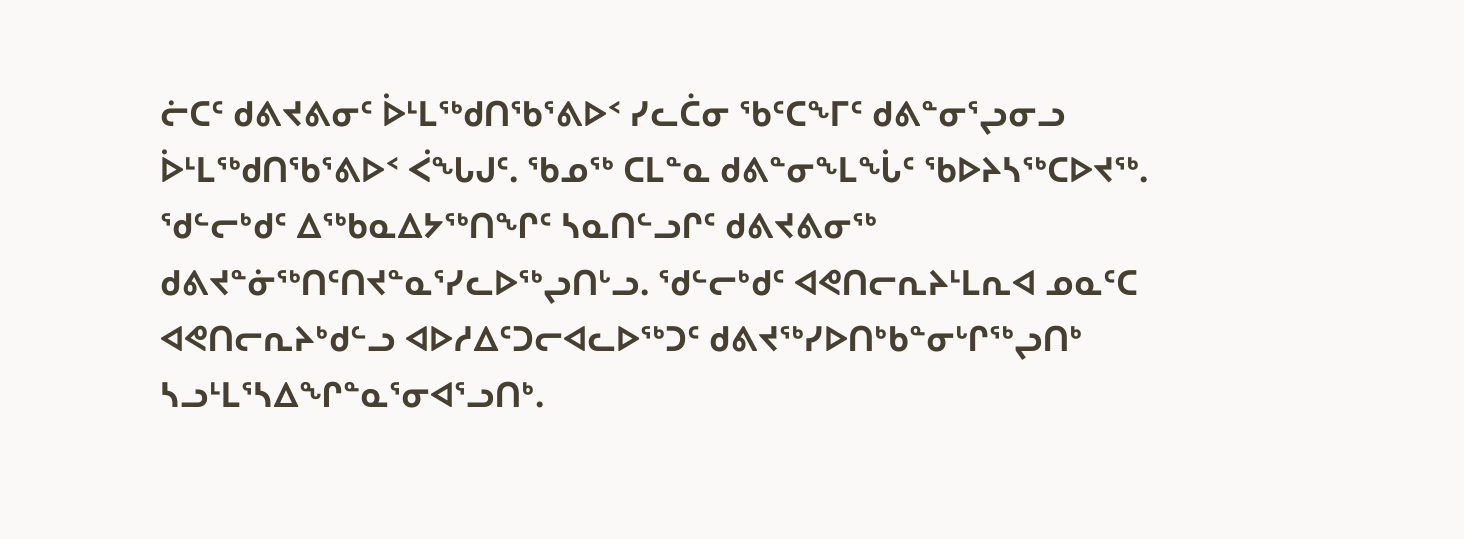ᓖᑕᑦ ᑯᕕᔪᕕᓂᑦ ᐆᒻᒪᖅᑯᑎᖃᕐᕕᐅᑉ ᓯᓚᑖᓂ ᖃᑦᑕᖕᒥᑦ ᑯᕕᓐᓂᕐᖢᓂᓗ ᐆᒻᒪᖅᑯᑎᖃᕐᕕᐅᑉ ᐹᖓᒍᑦ. ᖃᓄᖅ ᑕᒪᓐᓇ ᑯᕕᓐᓂᖕᒪᖔᑦ ᖃᐅᔨᓴᖅᑕᐅᔪᖅ.
ᖁᓪᓕᒃᑯᑦ ᐃᖅᑲᓇᐃᔭᖅᑎᖏᑦ ᓴᓇᑎᓪᓗᒋᑦ ᑯᕕᔪᕕᓂᖅ ᑯᕕᔪᓐᓃᖅᑎᑦᑎᔪᓐᓇᕐᓯᓚᐅᖅᖢᑎᒡᓗ. ᖁᓪᓕᒃᑯᑦ ᐊᕙᑎᓕᕆᔨᒻᒪᕆᐊ ᓄᓇᑦᑕ ᐊᕙᑎᓕᕆᔨᒃᑯᓪᓗ ᐊᐅᓱᐃᑦᑐᓕᐊᓚᐅᖅᑐᑦ ᑯᕕᔪᖅᓯᐅᑎᒃᑲᓐᓂᒡᒋᖅᖢᑎᒃ ᓴᓗᒻᒪᕐᓴᐃᖏᓐᓇᕐᓂᐊᕐᓗᑎᒃ.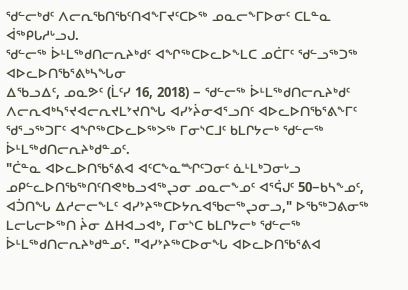ᖁᓪᓕᒃᑯᑦ ᐱᓕᕆᖃᑎᖃᑦᑎᐊᖕᒥᔪᑦᑕᐅᖅ ᓄᓇᓕᖕᒥᐅᓂᑦ ᑕᒪᓐᓇ ᐋᖅᑭᒐᓱᒡᓗᒍ.
ᖁᓪᓕᖅ ᐆᒻᒪᖅᑯᑎᓕᕆᔨᒃᑯᑦ ᐊᖏᖅᑕᐅᓚᐅᖕᒪᑕ ᓄᑖᒥᑦ ᖁᓪᓗᖅᑐᖅ ᐊᐅᓚᐅᑎᖃᕐᕕᒃᓴᖓᓂ
ᐃᖃᓗᐃᑦ, ᓄᓇᕗᑦ (ᒫᑦᓯ 16, 2018) − ᖁᓪᓕᖅ ᐆᒻᒪᖅᑯᑎᓕᕆᔨᒃᑯᑦ ᐱᓕᕆᐊᒃᓴᕐᔪᐊᓕᕆᔪᒪᔾᔪᑎᖓ ᐊᓯᔾᔩᓂᐊᕐᓗᑎᑦ ᐊᐅᓚᐅᑎᖃᕐᕕᖕᒥᑦ ᖁᕐᓗᖅᑐᒥᑦ ᐊᖏᖅᑕᐅᓚᐅᖅᐳᖅ ᒥᓂᔅᑕᒧᑦ ᑲᒪᒋᔭᓕᒃ ᖁᓪᓕᖅ ᐆᒻᒪᖅᑯᑎᓕᕆᔨᒃᑯᓐᓄᑦ.
"ᑖᓐᓇ ᐊᐅᓚᐅᑎᖃᕐᕕᐊ ᐊᑦᑕᖕᓇᙱᑦᑐᓂᑦ ᓈᒻᒪᒃᑐᓂᒡᓗ ᓄᑭᓪᓚᐅᑎᖃᖅᑎᑦᑎᕙᒃᑲᓗᐊᖅᖢᓂ ᓄᓇᓕᖕᓄᑦ ᐊᕐᕌᒍᑦ 50−ᑲᓴᖕᓄᑦ, ᐊᑑᑎᖓ ᐃᓱᓕᓕᖕᒪᑦ ᐊᓯᔾᔨᖅᑕᐅᔭᕆᐊᖃᓕᖅᖢᓂᓗ," ᐅᖃᖅᑐᕕᓂᖅ ᒪᓕᒐᓕᐅᖅᑎ ᔩᓂ ᐃᕼᐊᓗᐊᒃ, ᒥᓂᔅᑕ ᑲᒪᒋᔭᓕᒃ ᖁᓪᓕᖅ ᐆᒻᒪᖅᑯᑎᓕᕆᔨᒃᑯᓐᓄᑦ. "ᐊᓯᔾᔨᖅᑕᐅᓂᖓ ᐊᐅᓚᐅᑎᖃᕐᕕᐊ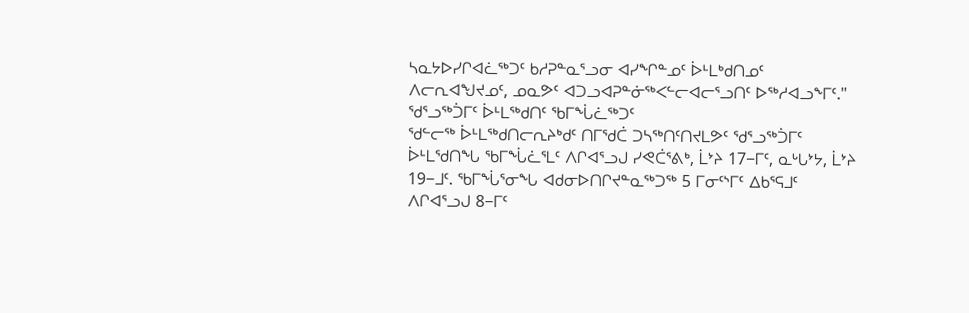ᓴᓇᔭᐅᓯᒋᐊᓛᖅᑐᑦ ᑲᓱᕈᓐᓇᕐᓗᓂ ᐊᓯᖏᓐᓄᑦ ᐆᒻᒪᒃᑯᑎᓄᑦ ᐱᓕᕆᐊᖑᔪᓄᑦ, ᓄᓇᕗᑦ ᐊᑐᓗᐊᕈᓐᓃᖅᐸᓪᓕᐊᓕᕐᓗᑎᑦ ᐅᖅᓱᐊᓗᖕᒥᑦ."
ᖁᕐᓗᖅᑑᒥᑦ ᐆᒻᒪᖅᑯᑎᑦ ᖃᒥᖔᓛᖅᑐᑦ
ᖁᓪᓕᖅ ᐆᒻᒪᖅᑯᑎᓕᕆᔨᒃᑯᑦ ᑎᒥᖁᑖ ᑐᓴᖅᑎᑦᑎᔪᒪᕗᑦ ᖁᕐᓗᖅᑑᒥᑦ ᐆᒻᒪᖁᑎᖓ ᖃᒥᖔᓛᕐᒪᑦ ᐱᒋᐊᕐᓗᒍ ᓯᕙᑖᕐᕕᒃ, ᒫᔾᔨ 17−ᒥᑦ, ᓇᒡᒐᔾᔭ, ᒫᔾᔨ 19−ᒧᑦ. ᖃᒥᖔᕐᓂᖓ ᐊᑯᓂᐅᑎᒋᔪᓐᓇᖅᑐᖅ 5 ᒥᓂᑦᔅᒥᑦ ᐃᑲᕐᕋᒧᑦ ᐱᒋᐊᕐᓗᒍ 8−ᒥᑦ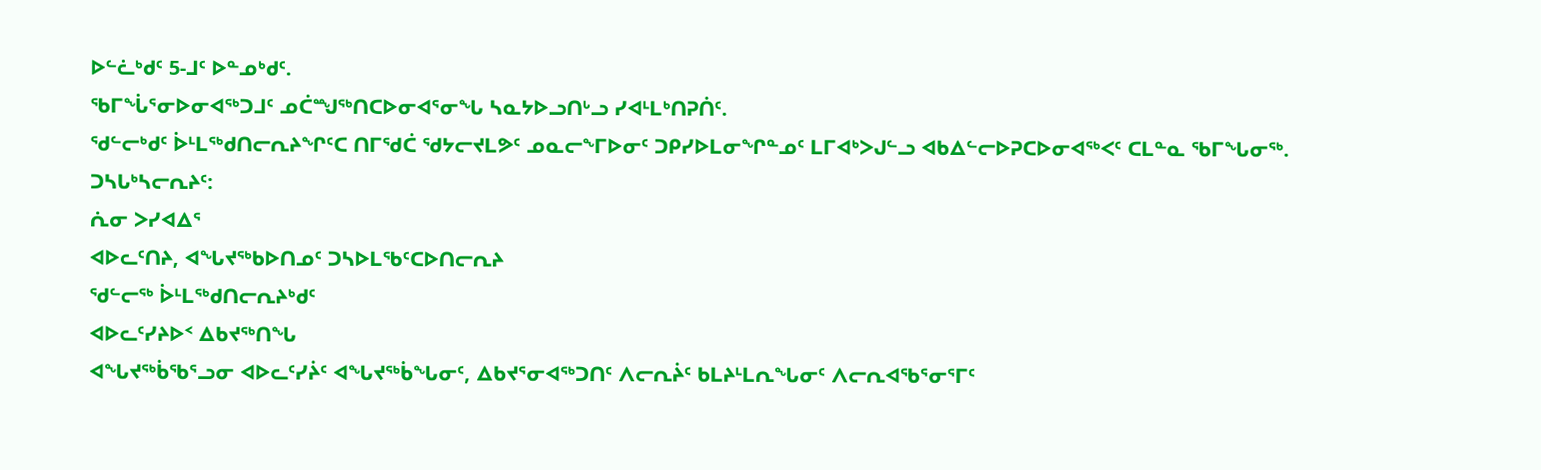ᐅᓪᓛᒃᑯᑦ 5-ᒧᑦ ᐅᓐᓄᒃᑯᑦ.
ᖃᒥᖔᕐᓂᐅᓂᐊᖅᑐᒧᑦ ᓄᑖᙳᖅᑎᑕᐅᓂᐊᕐᓂᖓ ᓴᓇᔭᐅᓗᑎᒡᓗ ᓯᐊᒻᒪᒃᑎᕈᑏᑦ.
ᖁᓪᓕᒃᑯᑦ ᐆᒻᒪᖅᑯᑎᓕᕆᔨᖏᑦᑕ ᑎᒥᖁᑖ ᖁᔭᓕᔪᒪᕗᑦ ᓄᓇᓕᖕᒥᐅᓂᑦ ᑐᑭᓯᐅᒪᓂᖏᓐᓄᑦ ᒪᒥᐊᒃᐳᒍᓪᓗ ᐊᑲᐃᓪᓕᐅᕈᑕᐅᓂᐊᖅᐸᑦ ᑕᒪᓐᓇ ᖃᒥᖓᓂᖅ.
ᑐᓴᒐᒃᓴᓕᕆᔨᑦ:
ᕇᓂ ᐳᓯᐊᐃᕐ
ᐊᐅᓚᑦᑎᔨ, ᐊᖓᔪᖅᑲᐅᑎᓄᑦ ᑐᓴᐅᒪᖃᑦᑕᐅᑎᓕᕆᔨ
ᖁᓪᓕᖅ ᐆᒻᒪᖅᑯᑎᓕᕆᔨᒃᑯᑦ
ᐊᐅᓚᑦᓯᔨᐅᑉ ᐃᑲᔪᖅᑎᖓ
ᐊᖓᔪᖅᑳᖃᕐᓗᓂ ᐊᐅᓚᑦᓯᔩᑦ ᐊᖓᔪᖅᑳᖓᓂᑦ, ᐃᑲᔪᕐᓂᐊᖅᑐᑎᑦ ᐱᓕᕆᔩᑦ ᑲᒪᔨᒻᒪᕆᖓᓂᑦ ᐱᓕᕆᐊᖃᕐᓂᕐᒥᑦ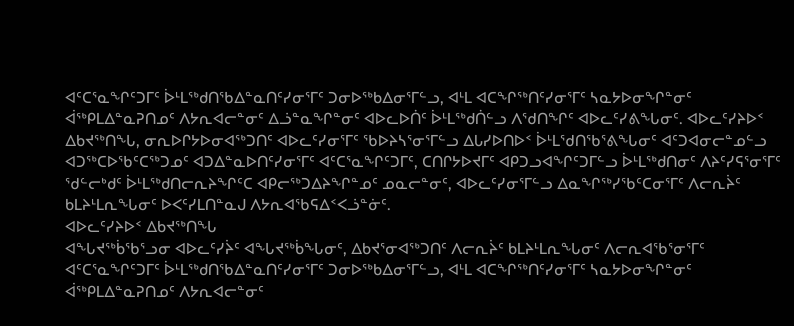ᐊᑦᑕᕐᓇᖏᑦᑐᒥᑦ ᐆᒻᒪᖅᑯᑎᖃᐃᓐᓇᑎᑦᓯᓂᕐᒥᑦ ᑐᓂᐅᖅᑲᐃᓂᕐᒥᓪᓗ, ᐊᒻᒪ ᐊᑕᖏᖅᑎᑦᓯᓂᕐᒥᑦ ᓴᓇᔭᐅᓂᖏᓐᓂᑦ ᐋᖅᑭᒪᐃᓐᓇᕈᑎᓄᑦ ᐱᔭᕆᐊᓕᓐᓂᑦ ᐃᓘᓐᓇᖏᓐᓂᑦ ᐊᐅᓚᐅᑏᑦ ᐆᒻᒪᖅᑯᑏᓪᓗ ᐱᖁᑎᖏᑦ ᐊᐅᓚᑦᓯᕕᖓᓂᑦ. ᐊᐅᓚᑦᓯᔨᐅᑉ ᐃᑲᔪᖅᑎᖓ, ᓂᕆᐅᒋᔭᐅᓂᐊᖅᑐᑎᑦ ᐊᐅᓚᑦᓯᓂᕐᒥᑦ ᖃᐅᔨᓴᕐᓂᕐᒥᓪᓗ ᐃᒐᓯᐅᑎᐅᑉ ᐆᒻᒪᖁᑎᖃᕐᕕᖓᓂᑦ ᐊᑦᑐᐊᓂᓕᓐᓄᓪᓗ ᐊᑐᖅᑕᐅᖃᑦᑕᖅᑐᓄᑦ ᐊᑐᐃᓐᓇᐅᑎᑦᓯᓂᕐᒥᑦ ᐊᑦᑕᕐᓇᖏᑦᑐᒥᑦ, ᑕᑎᒋᔭᐅᔪᒥᑦ ᐊᑭᑐᓗᐊᖏᑦᑐᒥᓪᓗ ᐆᒻᒪᖅᑯᑎᓂᑦ ᐱᔨᑦᓯᕋᕐᓂᕐᒥᑦ ᖁᓪᓕᒃᑯᑦ ᐆᒻᒪᖅᑯᑎᓕᕆᔨᖏᑦᑕ ᐊᑭᓕᖅᑐᐃᔨᖏᓐᓄᑦ ᓄᓇᓕᓐᓂᑦ, ᐊᐅᓚᑦᓯᓂᕐᒥᓪᓗ ᐃᓇᖏᖅᓯᖃᑦᑕᓂᕐᒥᑦ ᐱᓕᕆᔩᑦ ᑲᒪᔨᒻᒪᕆᖓᓂᑦ ᐅᐸᑦᓯᒪᑎᓐᓇᒍ ᐱᔭᕆᐊᖃᕋᐃᑉᐸᓘᓐᓃᑦ.
ᐊᐅᓚᑦᓯᔨᐅᑉ ᐃᑲᔪᖅᑎᖓ
ᐊᖓᔪᖅᑳᖃᕐᓗᓂ ᐊᐅᓚᑦᓯᔩᑦ ᐊᖓᔪᖅᑳᖓᓂᑦ, ᐃᑲᔪᕐᓂᐊᖅᑐᑎᑦ ᐱᓕᕆᔩᑦ ᑲᒪᔨᒻᒪᕆᖓᓂᑦ ᐱᓕᕆᐊᖃᕐᓂᕐᒥᑦ ᐊᑦᑕᕐᓇᖏᑦᑐᒥᑦ ᐆᒻᒪᖅᑯᑎᖃᐃᓐᓇᑎᑦᓯᓂᕐᒥᑦ ᑐᓂᐅᖅᑲᐃᓂᕐᒥᓪᓗ, ᐊᒻᒪ ᐊᑕᖏᖅᑎᑦᓯᓂᕐᒥᑦ ᓴᓇᔭᐅᓂᖏᓐᓂᑦ ᐋᖅᑭᒪᐃᓐᓇᕈᑎᓄᑦ ᐱᔭᕆᐊᓕᓐᓂᑦ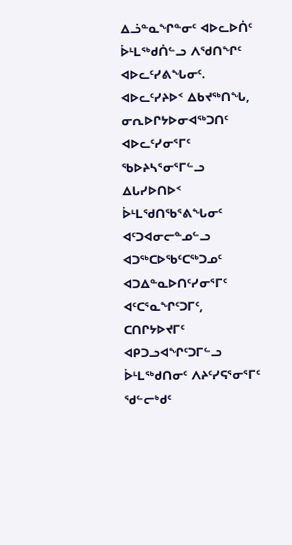ᐃᓘᓐᓇᖏᓐᓂᑦ ᐊᐅᓚᐅᑏᑦ ᐆᒻᒪᖅᑯᑏᓪᓗ ᐱᖁᑎᖏᑦ ᐊᐅᓚᑦᓯᕕᖓᓂᑦ. ᐊᐅᓚᑦᓯᔨᐅᑉ ᐃᑲᔪᖅᑎᖓ, ᓂᕆᐅᒋᔭᐅᓂᐊᖅᑐᑎᑦ ᐊᐅᓚᑦᓯᓂᕐᒥᑦ ᖃᐅᔨᓴᕐᓂᕐᒥᓪᓗ ᐃᒐᓯᐅᑎᐅᑉ ᐆᒻᒪᖁᑎᖃᕐᕕᖓᓂᑦ ᐊᑦᑐᐊᓂᓕᓐᓄᓪᓗ ᐊᑐᖅᑕᐅᖃᑦᑕᖅᑐᓄᑦ ᐊᑐᐃᓐᓇᐅᑎᑦᓯᓂᕐᒥᑦ ᐊᑦᑕᕐᓇᖏᑦᑐᒥᑦ, ᑕᑎᒋᔭᐅᔪᒥᑦ ᐊᑭᑐᓗᐊᖏᑦᑐᒥᓪᓗ ᐆᒻᒪᖅᑯᑎᓂᑦ ᐱᔨᑦᓯᕋᕐᓂᕐᒥᑦ ᖁᓪᓕᒃᑯᑦ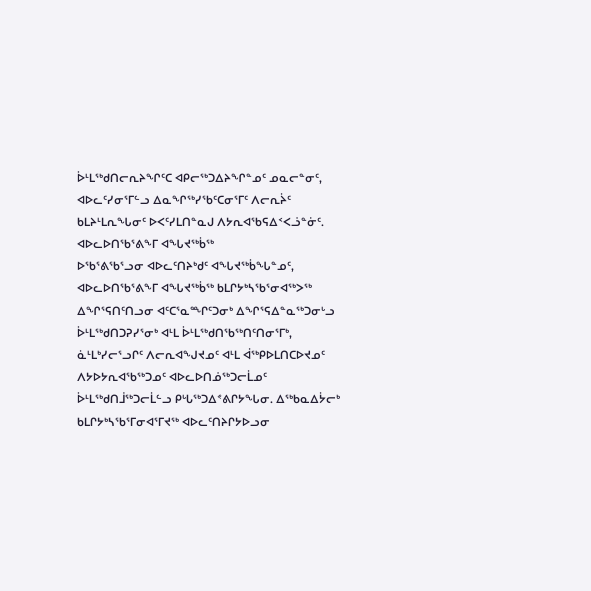ᐆᒻᒪᖅᑯᑎᓕᕆᔨᖏᑦᑕ ᐊᑭᓕᖅᑐᐃᔨᖏᓐᓄᑦ ᓄᓇᓕᓐᓂᑦ, ᐊᐅᓚᑦᓯᓂᕐᒥᓪᓗ ᐃᓇᖏᖅᓯᖃᑦᑕᓂᕐᒥᑦ ᐱᓕᕆᔩᑦ ᑲᒪᔨᒻᒪᕆᖓᓂᑦ ᐅᐸᑦᓯᒪᑎᓐᓇᒍ ᐱᔭᕆᐊᖃᕋᐃᑉᐸᓘᓐᓃᑦ.
ᐊᐅᓚᐅᑎᖃᕐᕕᖕᒥ ᐊᖓᔪᖅᑳᖅ
ᐅᖃᕐᕕᖃᕐᓗᓂ ᐊᐅᓚᑦᑎᔨᒃᑯᑦ ᐊᖓᔪᖅᑳᖓᓐᓄᑦ, ᐊᐅᓚᐅᑎᖃᕐᕕᖕᒥ ᐊᖓᔪᖅᑳᖅ ᑲᒪᒋᔭᒃᓴᖃᕐᓂᐊᖅᐳᖅ ᐃᖏᕐᕋᑎᑦᑎᓗᓂ ᐊᑦᑕᕐᓇᙱᑦᑐᓂᒃ ᐃᖏᕐᕋᐃᓐᓇᖅᑐᓂᒡᓗ ᐆᒻᒪᖅᑯᑎᑐᕈᓯᕐᓂᒃ ᐊᒻᒪ ᐆᒻᒪᖅᑯᑎᖃᖅᑎᑦᑎᓂᕐᒥᒃ, ᓈᒻᒪᒃᓯᓕᕐᓗᒋᑦ ᐱᓕᕆᐊᖑᔪᓄᑦ ᐊᒻᒪ ᐋᖅᑭᐅᒪᑎᑕᐅᔪᓄᑦ ᐱᔭᐅᔭᕆᐊᖃᖅᑐᓄᑦ ᐊᐅᓚᐅᑎᓅᖅᑐᓕᒫᓄᑦ ᐆᒻᒪᖅᑯᑎᒨᖅᑐᓕᒫᓪᓗ ᑭᒡᒐᖅᑐᐃᕝᕕᒋᔭᖓᓂ. ᐃᖅᑲᓇᐃᔮᓕᒃ ᑲᒪᒋᔭᒃᓴᖃᕐᒥᓂᐊᕐᒥᔪᖅ ᐊᐅᓚᑦᑎᔨᒋᔭᐅᓗᓂ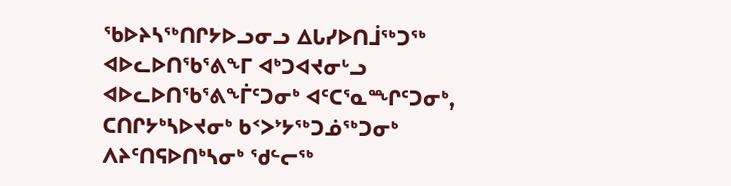ᖃᐅᔨᓴᖅᑎᒋᔭᐅᓗᓂᓗ ᐃᒐᓯᐅᑎᒨᖅᑐᖅ ᐊᐅᓚᐅᑎᖃᕐᕕᖕᒥ ᐊᒃᑐᐊᔪᓂᒡᓗ ᐊᐅᓚᐅᑎᖃᕐᕕᖕᒦᑦᑐᓂᒃ ᐊᑦᑕᕐᓇᙱᑦᑐᓂᒃ, ᑕᑎᒋᔭᒃᓴᐅᔪᓂᒃ ᑲᑉᐳᔾᔭᖅᑐᓅᖅᑐᓂᒃ ᐱᔨᑦᑎᕋᐅᑎᒃᓴᓂᒃ ᖁᓪᓕᖅ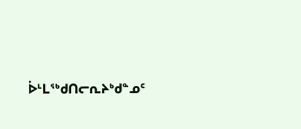ᐆᒻᒪᖅᑯᑎᓕᕆᔨᒃᑯᓐᓄᑦ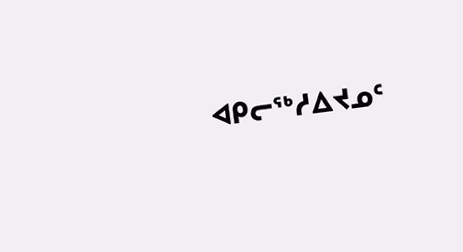ᐊᑭᓕᖅᓱᐃᔪᓄᑦ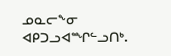ᓄᓇᓕᖕᓂ ᐊᑭᑐᓗᐊᙱᓪᓗᑎᒃ.